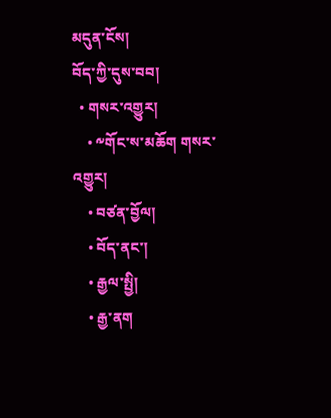མདུན་ངོས།
བོད་ཀྱི་དུས་བབ།
  • གསར་འགྱུར།
    • ༸གོང་ས་མཆོག གསར་འགྱུར།
    • བཙན་བྱོལ།
    • བོད་ནང་།
    • རྒྱལ་སྤྱི།
    • རྒྱ་ནག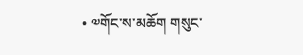• ༧གོང་ས་མཆོག གསུང་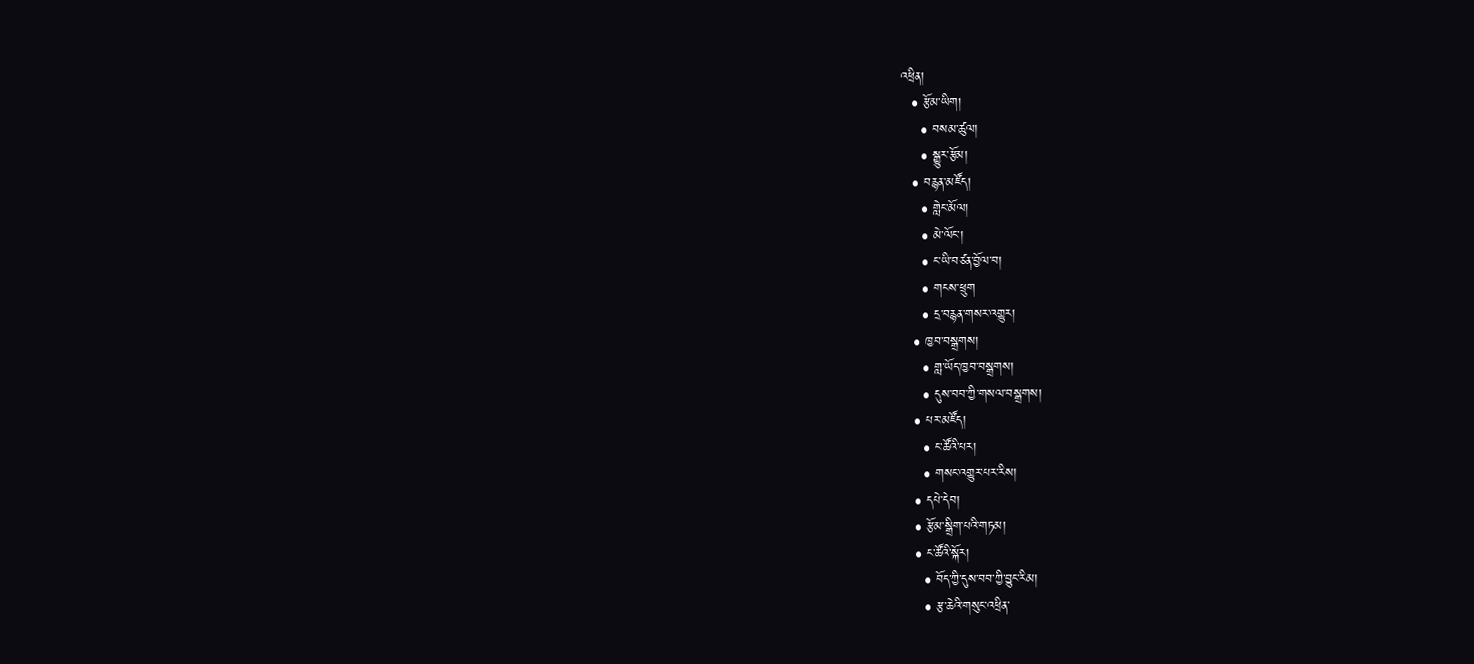འཕྲིན།
  • རྩོམ་ཡིག།
    • བསམ་ཚུལ།
    • སྒྱུར་རྩོམ།
  • བརྙན་མཛོད།
    • གླེང་མོལ།
    • མེ་ལོང་།
    • ང་ཡི་བཙན་བྱོལ་བ།
    • གངས་ཕྲུག
    • དྲ་བརྙན་གསར་འགྱུར།
  • ཁྱབ་བསྒྲགས།
    • གླ་ཡོད་ཁྱབ་བསྒྲགས།
    • དུས་བབ་ཀྱི་གསལ་བསྒྲགས།
  • པར་མཛོད།
    • ང་ཚོའི་པར།
    • གསང་འགྱུར་པར་རིས།
  • དཔེ་དེབ།
  • རྩོམ་སྒྲིག་པའི་གཏམ།
  • ང་ཚོའི་སྐོར།
    • བོད་ཀྱི་དུས་བབ་ཀྱི་བྱུང་རིམ།
    • རྩ་ཆེའི་གསུང་འཕྲིན་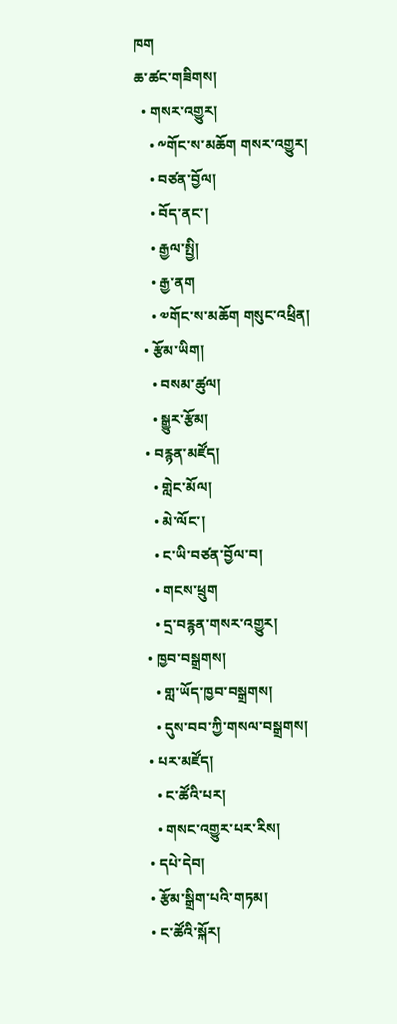ཁག
ཆ་ཚང་གཟིགས།
  • གསར་འགྱུར།
    • ༸གོང་ས་མཆོག གསར་འགྱུར།
    • བཙན་བྱོལ།
    • བོད་ནང་།
    • རྒྱལ་སྤྱི།
    • རྒྱ་ནག
    • ༧གོང་ས་མཆོག གསུང་འཕྲིན།
  • རྩོམ་ཡིག།
    • བསམ་ཚུལ།
    • སྒྱུར་རྩོམ།
  • བརྙན་མཛོད།
    • གླེང་མོལ།
    • མེ་ལོང་།
    • ང་ཡི་བཙན་བྱོལ་བ།
    • གངས་ཕྲུག
    • དྲ་བརྙན་གསར་འགྱུར།
  • ཁྱབ་བསྒྲགས།
    • གླ་ཡོད་ཁྱབ་བསྒྲགས།
    • དུས་བབ་ཀྱི་གསལ་བསྒྲགས།
  • པར་མཛོད།
    • ང་ཚོའི་པར།
    • གསང་འགྱུར་པར་རིས།
  • དཔེ་དེབ།
  • རྩོམ་སྒྲིག་པའི་གཏམ།
  • ང་ཚོའི་སྐོར།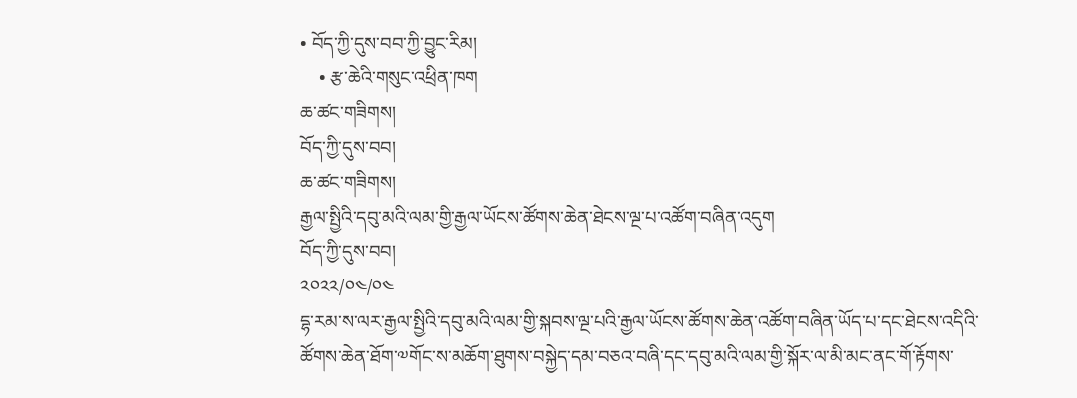• བོད་ཀྱི་དུས་བབ་ཀྱི་བྱུང་རིམ།
    • རྩ་ཆེའི་གསུང་འཕྲིན་ཁག
ཆ་ཚང་གཟིགས།
བོད་ཀྱི་དུས་བབ།
ཆ་ཚང་གཟིགས།
རྒྱལ་སྤྱིའི་དབུ་མའི་ལམ་གྱི་རྒྱལ་ཡོངས་ཚོགས་ཆེན་ཐེངས་ལྔ་པ་འཚོག་བཞིན་འདུག
བོད་ཀྱི་དུས་བབ།
༢༠༢༢/༠༤/༠༤
དྷ་རམ་ས་ལར་རྒྱལ་སྤྱིའི་དབུ་མའི་ལམ་གྱི་སྐབས་ལྔ་པའི་རྒྱལ་ཡོངས་ཚོགས་ཆེན་འཚོག་བཞིན་ཡོད་པ་དང་ཐེངས་འདིའི་ཚོགས་ཆེན་ཐོག་༧གོང་ས་མཆོག་ཐུགས་བསྐྱེད་དམ་བཅའ་བཞི་དང་དབུ་མའི་ལམ་གྱི་སྐོར་ལ་མི་མང་ནང་གོ་རྟོགས་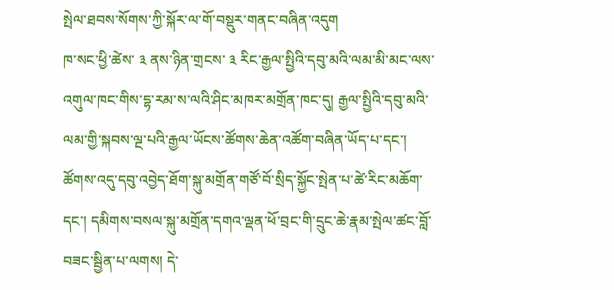སྤེལ་ཐབས་སོགས་ཀྱི་སྐོར་ལ་གོ་བསྡུར་གནང་བཞིན་འདུག
ཁ་སང་ཕྱི་ཚེས་ ༣ ནས་ཉིན་གྲངས་ ༣ རིང་རྒྱལ་སྤྱིའི་དབུ་མའི་ལམ་མི་མང་ལས་འགུལ་ཁང་གིས་དྷ་རམ་ས་ལའི་ཤིང་མཁར་མགྲོན་ཁང་དུ། རྒྱལ་སྤྱིའི་དབུ་མའི་ལམ་གྱི་སྐབས་ལྔ་པའི་རྒྱལ་ཡོངས་ཚོགས་ཆེན་འཚོག་བཞིན་ཡོད་པ་དང་། ཚོགས་འདུ་དབུ་འབྱེད་ཐོག་སྐུ་མགྲོན་གཙོ་བོ་སྲིད་སྐྱོང་སྤེན་པ་ཚེ་རིང་མཆོག་དང་། དམིགས་བསལ་སྐུ་མགྲོན་དགའ་ལྡན་ཕོ་བྲང་གི་དྲུང་ཆེ་རྣམ་སྤེལ་ཚང་བློ་བཟང་སྦྱིན་པ་ལགས། དེ་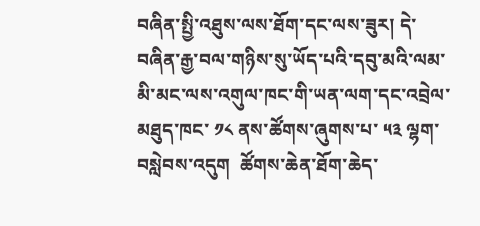བཞིན་སྤྱི་འཐུས་ལས་ཐོག་དང་ལས་ཟུར། དེ་བཞིན་རྒྱ་བལ་གཉིས་སུ་ཡོད་པའི་དབུ་མའི་ལམ་མི་མང་ལས་འགུལ་ཁང་གི་ཡན་ལག་དང་འབྲེལ་མཐུད་ཁང་ ༡༨ ནས་ཚོགས་ཞུགས་པ་ ༥༣ ལྷག་བསླེབས་འདུག  ཚོགས་ཆེན་ཐོག་ཆེད་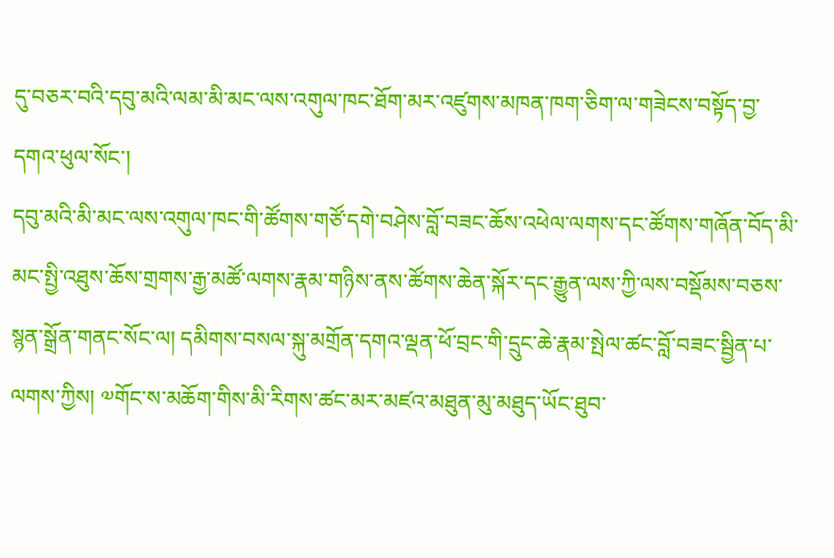དུ་བཅར་བའི་དབུ་མའི་ལམ་མི་མང་ལས་འགུལ་ཁང་ཐོག་མར་འཛུགས་མཁན་ཁག་ཅིག་ལ་གཟེངས་བསྟོད་བྱ་དགའ་ཕུལ་སོང་།
དབུ་མའི་མི་མང་ལས་འགུལ་ཁང་གི་ཚོགས་གཙོ་དགེ་བཤེས་བློ་བཟང་ཆོས་འཕེལ་ལགས་དང་ཚོགས་གཞོན་བོད་མི་མང་སྤྱི་འཐུས་ཆོས་གྲགས་རྒྱ་མཚོ་ལགས་རྣམ་གཉིས་ནས་ཚོགས་ཆེན་སྐོར་དང་རྒྱུན་ལས་ཀྱི་ལས་བསྡོམས་བཅས་སྙན་སྒྲོན་གནང་སོང་ལ། དམིགས་བསལ་སྐུ་མགྲོན་དགའ་ལྡན་ཕོ་བྲང་གི་དྲུང་ཆེ་རྣམ་སྤེལ་ཚང་བློ་བཟང་སྦྱིན་པ་ལགས་ཀྱིས། ༧གོང་ས་མཆོག་གིས་མི་རིགས་ཚང་མར་མཛའ་མཐུན་མུ་མཐུད་ཡོང་ཐུབ་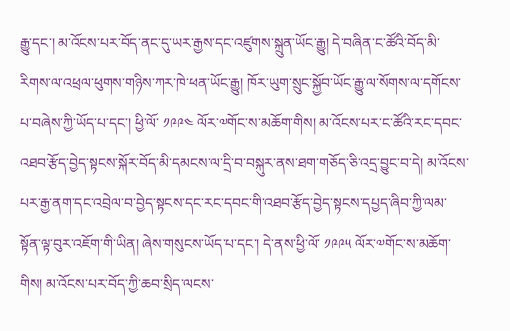རྒྱུ་དང་། མ་འོངས་པར་བོད་ནང་དུ་ཡར་རྒྱས་དང་འཛུགས་སྐྲུན་ཡོང་རྒྱུ། དེ་བཞིན་ང་ཚོའི་བོད་མི་རིགས་ལ་འཕྲལ་ཕུགས་གཉིས་ཀར་ཁེ་ཕན་ཡོང་རྒྱུ། ཁོར་ཡུག་སྲུང་སྐྱོབ་ཡོང་རྒྱུ་ལ་སོགས་ལ་དགོངས་པ་བཞེས་ཀྱི་ཡོད་པ་དང་། ཕྱི་ལོ་ ༡༩༩༤ ལོར་༧གོང་ས་མཆོག་གིས། མ་འོངས་པར་ང་ཚོའི་རང་དབང་འཐབ་རྩོད་བྱེད་སྟངས་སྐོར་བོད་མི་དམངས་ལ་དྲི་བ་བསྐུར་ནས་ཐག་གཅོད་ཅི་འདྲ་བྱུང་བ་དེ། མ་འོངས་པར་རྒྱ་ནག་དང་འབྲེལ་བ་བྱེད་སྟངས་དང་རང་དབང་གི་འཐབ་རྩོད་བྱེད་སྟངས་དཔྱད་ཞིབ་ཀྱི་ལམ་སྟོན་ལྟ་བུར་འཇོག་གི་ཡིན། ཞེས་གསུངས་ཡོད་པ་དང་། དེ་ནས་ཕྱི་ལོ་ ༡༩༩༥ ལོར་༧གོང་ས་མཆོག་གིས། མ་འོངས་པར་བོད་ཀྱི་ཆབ་སྲིད་ལངས་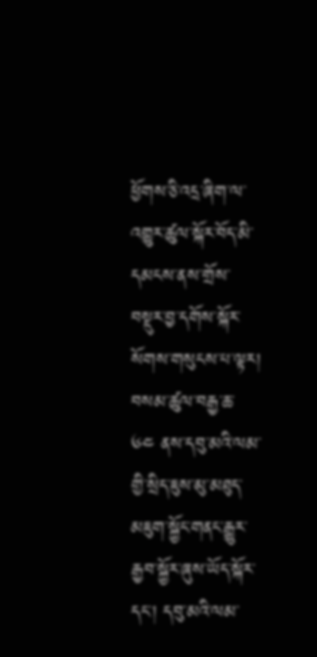ཕྱོགས་ཅི་འདྲ་ཞིག་ལ་འགྱུར་ཚུལ་སྐོར་བོད་མི་དམངས་ནས་གྲོས་བསྡུར་བྱ་དགོས་སྐོར་སོགས་གསུངས་པ་ལྟར། བསམ་ཚུལ་བརྒྱ་ཆ་ ༦༤ ནས་དབུ་མའི་ལམ་གྱི་སྲིད་ཇུས་མུ་མཐུད་མཇུག་སྐྱོང་གནང་རྒྱུར་རྒྱབ་སྐྱོར་ཞུས་ཡོད་སྐོར་དང་། དབུ་མའི་ལམ་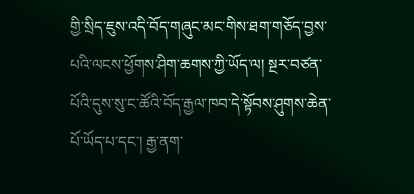གྱི་སྲིད་ཇུས་འདི་བོད་གཞུང་མང་གིས་ཐག་གཅོད་བྱས་པའི་ལངས་ཕྱོགས་ཤིག་ཆགས་ཀྱི་ཡོད་ལ། སྔར་བཙན་པོའི་དུས་སུ་ང་ཚོའི་བོད་རྒྱལ་ཁབ་དེ་སྟོབས་ཤུགས་ཆེན་པོ་ཡོད་པ་དང་། རྒྱ་ནག་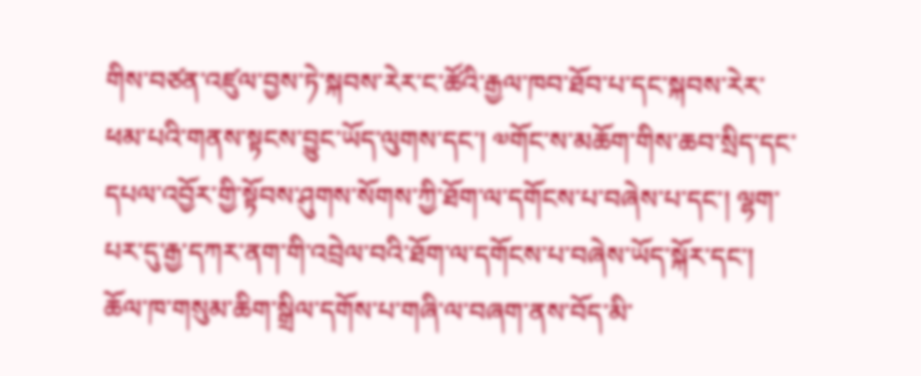གིས་བཙན་འཛུལ་བྱས་ཏེ་སྐབས་རེར་ང་ཚོའི་རྒྱལ་ཁབ་ཐོབ་པ་དང་སྐབས་རེར་ཕམ་པའི་གནས་སྟངས་བྱུང་ཡོད་ལུགས་དང་། ༧གོང་ས་མཆོག་གིས་ཆབ་སྲིད་དང་དཔལ་འབྱོར་གྱི་སྟོབས་ཤུགས་སོགས་ཀྱི་ཐོག་ལ་དགོངས་པ་བཞེས་པ་དང་། ལྷག་པར་དུ་རྒྱ་དཀར་ནག་གི་འབྲེལ་བའི་ཐོག་ལ་དགོངས་པ་བཞེས་ཡོད་སྐོར་དང་། ཆོལ་ཁ་གསུམ་ཆིག་སྒྲིལ་དགོས་པ་གཞི་ལ་བཞག་ནས་བོད་མི་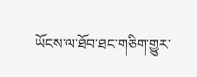ཡོངས་ལ་ཐོབ་ཐང་གཅིག་གྱུར་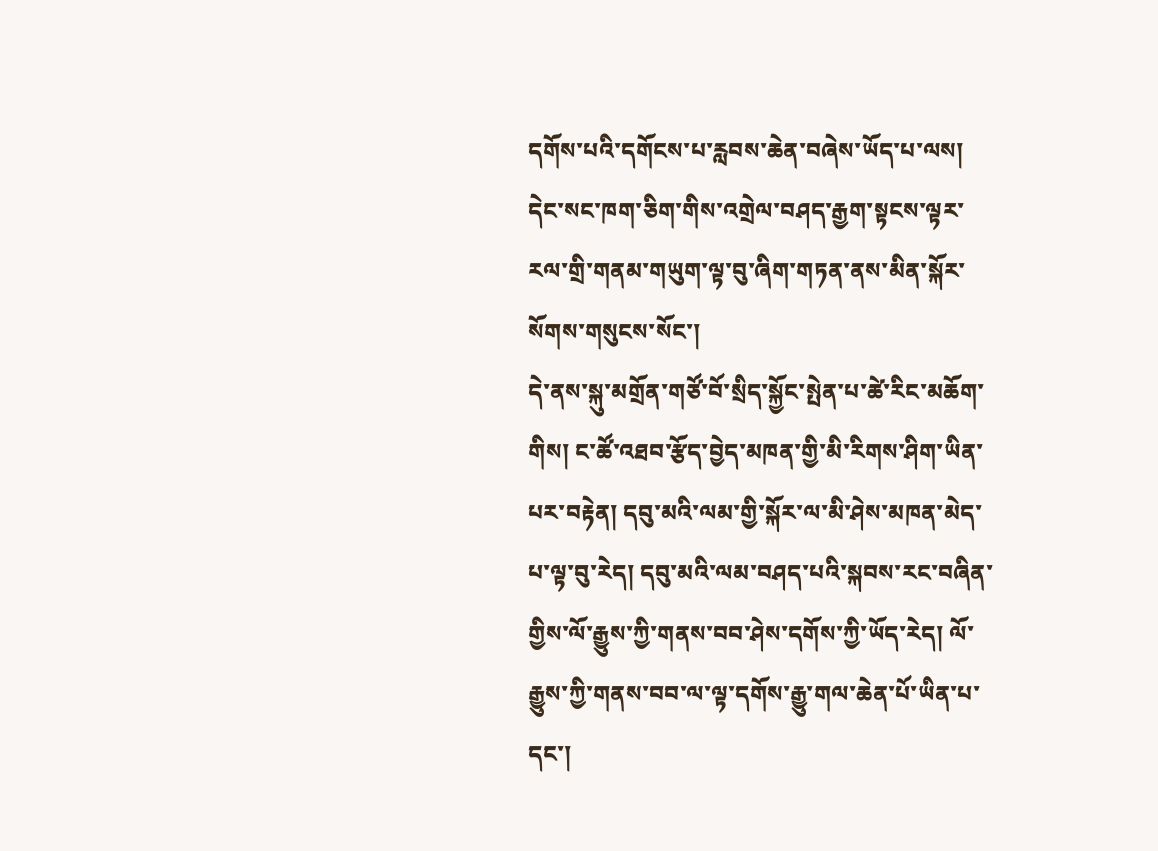དགོས་པའི་དགོངས་པ་རླབས་ཆེན་བཞེས་ཡོད་པ་ལས། དེང་སང་ཁག་ཅིག་གིས་འགྲེལ་བཤད་རྒྱག་སྟངས་ལྟར་རལ་གྲི་གནམ་གཡུག་ལྟ་བུ་ཞིག་གཏན་ནས་མིན་སྐོར་སོགས་གསུངས་སོང་།
དེ་ནས་སྐུ་མགྲོན་གཙོ་བོ་སྲིད་སྐྱོང་སྤེན་པ་ཚེ་རིང་མཆོག་གིས། ང་ཚོ་འཐབ་རྩོད་བྱེད་མཁན་གྱི་མི་རིགས་ཤིག་ཡིན་པར་བརྟེན། དབུ་མའི་ལམ་གྱི་སྐོར་ལ་མི་ཤེས་མཁན་མེད་པ་ལྟ་བུ་རེད། དབུ་མའི་ལམ་བཤད་པའི་སྐབས་རང་བཞིན་གྱིས་ལོ་རྒྱུས་ཀྱི་གནས་བབ་ཤེས་དགོས་ཀྱི་ཡོད་རེད། ལོ་རྒྱུས་ཀྱི་གནས་བབ་ལ་ལྟ་དགོས་རྒྱུ་གལ་ཆེན་པོ་ཡིན་པ་དང་།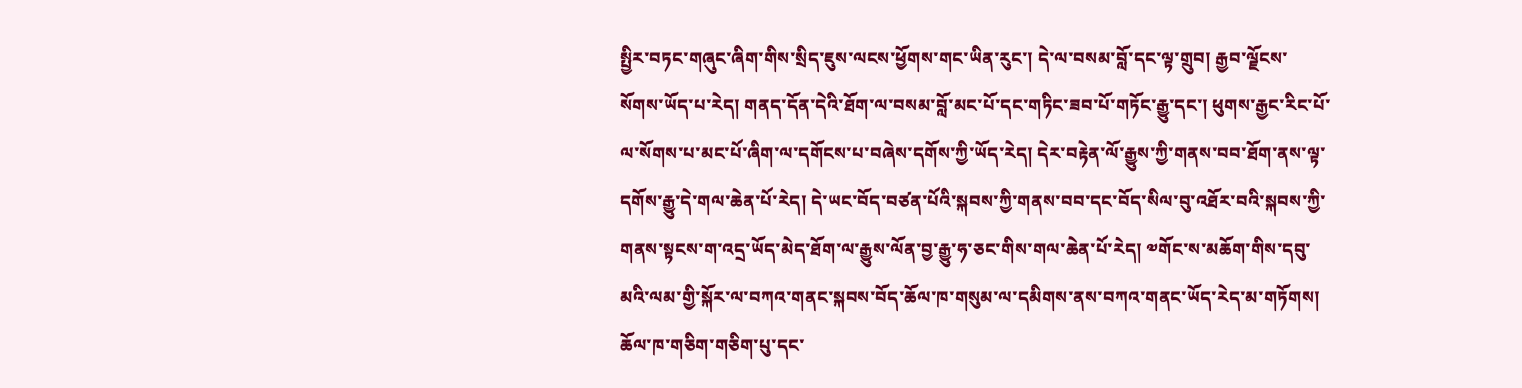སྤྱིར་བཏང་གཞུང་ཞིག་གིས་སྲིད་ཇུས་ལངས་ཕྱོགས་གང་ཡིན་རུང་། དེ་ལ་བསམ་བློ་དང་ལྟ་གྲུབ། རྒྱབ་ལྗོངས་སོགས་ཡོད་པ་རེད། གནད་དོན་དེའི་ཐོག་ལ་བསམ་བློ་མང་པོ་དང་གཏིང་ཟབ་པོ་གཏོང་རྒྱུ་དང་། ཕུགས་རྒྱང་རིང་པོ་ལ་སོགས་པ་མང་པོ་ཞིག་ལ་དགོངས་པ་བཞེས་དགོས་ཀྱི་ཡོད་རེད། དེར་བརྟེན་ལོ་རྒྱུས་ཀྱི་གནས་བབ་ཐོག་ནས་ལྟ་དགོས་རྒྱུ་དེ་གལ་ཆེན་པོ་རེད། དེ་ཡང་བོད་བཙན་པོའི་སྐབས་ཀྱི་གནས་བབ་དང་བོད་སིལ་བུ་འཐོར་བའི་སྐབས་ཀྱི་གནས་སྟངས་ག་འདྲ་ཡོད་མེད་ཐོག་ལ་རྒྱུས་ལོན་བྱ་རྒྱུ་ཧ་ཅང་གིས་གལ་ཆེན་པོ་རེད། ༧གོང་ས་མཆོག་གིས་དབུ་མའི་ལམ་གྱི་སྐོར་ལ་བཀའ་གནང་སྐབས་བོད་ཆོལ་ཁ་གསུམ་ལ་དམིགས་ནས་བཀའ་གནང་ཡོད་རེད་མ་གཏོགས། ཆོལ་ཁ་གཅིག་གཅིག་པུ་དང་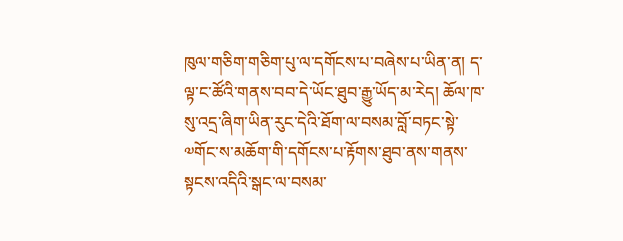ཁུལ་གཅིག་གཅིག་པུ་ལ་དགོངས་པ་བཞེས་པ་ཡིན་ན། ད་ལྟ་ང་ཚོའི་གནས་བབ་དེ་ཡོང་ཐུབ་རྒྱུ་ཡོད་མ་རེད། ཆོལ་ཁ་སུ་འདྲ་ཞིག་ཡིན་རུང་དེའི་ཐོག་ལ་བསམ་བློ་བཏང་སྟེ་༧གོང་ས་མཆོག་གི་དགོངས་པ་རྟོགས་ཐུབ་ནས་གནས་སྟངས་འདིའི་སྒང་ལ་བསམ་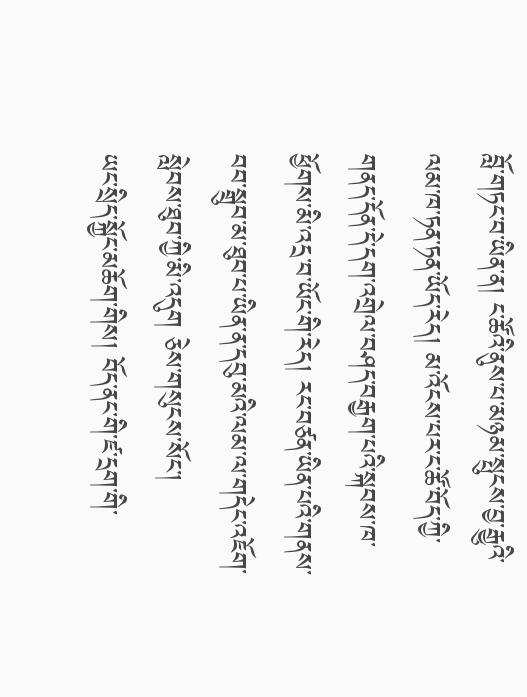བློ་གཏང་བ་ཡིན་ན། ང་ཚོའི་ནུས་པ་མཉམ་སྤུངས་བྱ་རྒྱུའི་ལམ་ཁ་ཏན་ཏན་ཡོད་རེད། མ་འོངས་པར་ང་ཚོ་བོད་ཀྱི་གནད་དོན་དེ་དག་འགྲེལ་བཤད་བརྒྱག་པའི་སྐབས་ཁ་ཕྱོགས་མི་འདྲ་བ་ཡོང་གི་རེད། རང་བཙན་ཡིན་པའི་གནས་བབ་སྒྲུབ་མ་ཐུབ་པ་ཡིན་ན་དབུ་མའི་ལམ་ལ་གདེང་འཇོག་སླེབས་ཐུབ་ཀྱི་མི་འདུག ཅེས་གསུངས་སོང་།
ཡང་སྲིད་སྐྱོང་མཆོག་གིས། བོད་ནང་གི་ཛ་དྲག་གི་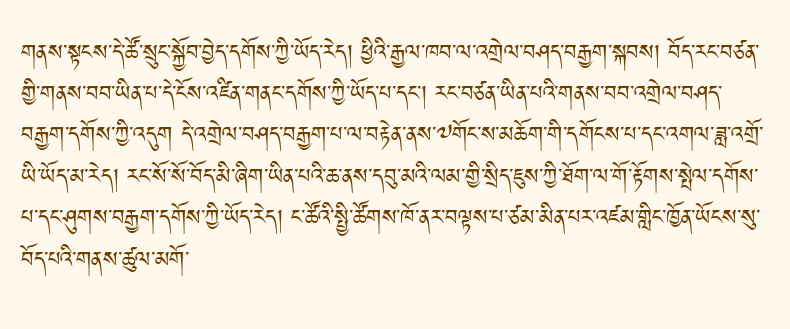གནས་སྟངས་དེ་ཚོ་སྲུང་སྐྱོབ་བྱེད་དགོས་ཀྱི་ཡོད་རེད། ཕྱིའི་རྒྱལ་ཁབ་ལ་འགྲེལ་བཤད་བརྒྱག་སྐབས། བོད་རང་བཙན་གྱི་གནས་བབ་ཡིན་པ་དེ་ངོས་འཛིན་གནང་དགོས་ཀྱི་ཡོད་པ་དང་། རང་བཙན་ཡིན་པའི་གནས་བབ་འགྲེལ་བཤད་བརྒྱག་དགོས་ཀྱི་འདུག དེ་འགྲེལ་བཤད་བརྒྱག་པ་ལ་བརྟེན་ནས་༧གོང་ས་མཆོག་གི་དགོངས་པ་དང་འགལ་ཟླ་འགྲོ་ཡི་ཡོད་མ་རེད། རང་སོ་སོ་བོད་མི་ཞིག་ཡིན་པའི་ཆ་ནས་དབུ་མའི་ལམ་གྱི་སྲིད་ཇུས་ཀྱི་ཐོག་ལ་གོ་རྟོགས་སྤེལ་དགོས་པ་དང་ཤུགས་བརྒྱག་དགོས་ཀྱི་ཡོད་རེད། ང་ཚོའི་སྤྱི་ཚོགས་ཁོ་ནར་བལྟས་པ་ཙམ་མིན་པར་འཛམ་གླིང་ཁྱོན་ཡོངས་སུ་བོད་པའི་གནས་ཚུལ་མགོ་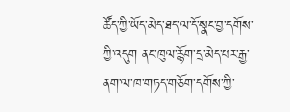ཚོད་ཀྱི་ཡོད་མེད་ཐད་ལ་དོ་སྣང་བྱ་དགོས་ཀྱི་འདུག ནང་ཁུལ་རྙོག་དྲ་མེད་པར་རྒྱ་ནག་ལ་ཁ་གཏད་གཅོག་དགོས་ཀྱི་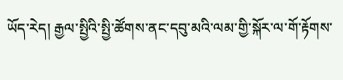ཡོད་རེད། རྒྱལ་སྤྱིའི་སྤྱི་ཚོགས་ནང་དབུ་མའི་ལམ་གྱི་སྐོར་ལ་གོ་རྟོགས་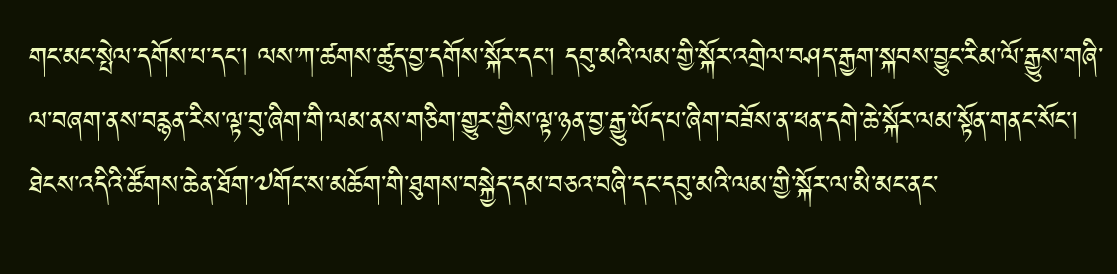གང་མང་སྤེལ་དགོས་པ་དང་། ལས་ཀ་ཚགས་ཚུད་བྱ་དགོས་སྐོར་དང་། དབུ་མའི་ལམ་གྱི་སྐོར་འགྲེལ་བཤད་རྒྱག་སྐབས་བྱུང་རིམ་ལོ་རྒྱུས་གཞི་ལ་བཞག་ནས་བརྙན་རིས་ལྟ་བུ་ཞིག་གི་ལམ་ནས་གཅིག་གྱུར་གྱིས་ལྟ་ཉན་བྱ་རྒྱུ་ཡོད་པ་ཞིག་བཟོས་ན་ཕན་དགེ་ཆེ་སྐོར་ལམ་སྟོན་གནང་སོང་།
ཐེངས་འདིའི་ཚོགས་ཆེན་ཐོག་༧གོང་ས་མཆོག་གི་ཐུགས་བསྐྱེད་དམ་བཅའ་བཞི་དང་དབུ་མའི་ལམ་གྱི་སྐོར་ལ་མི་མང་ནང་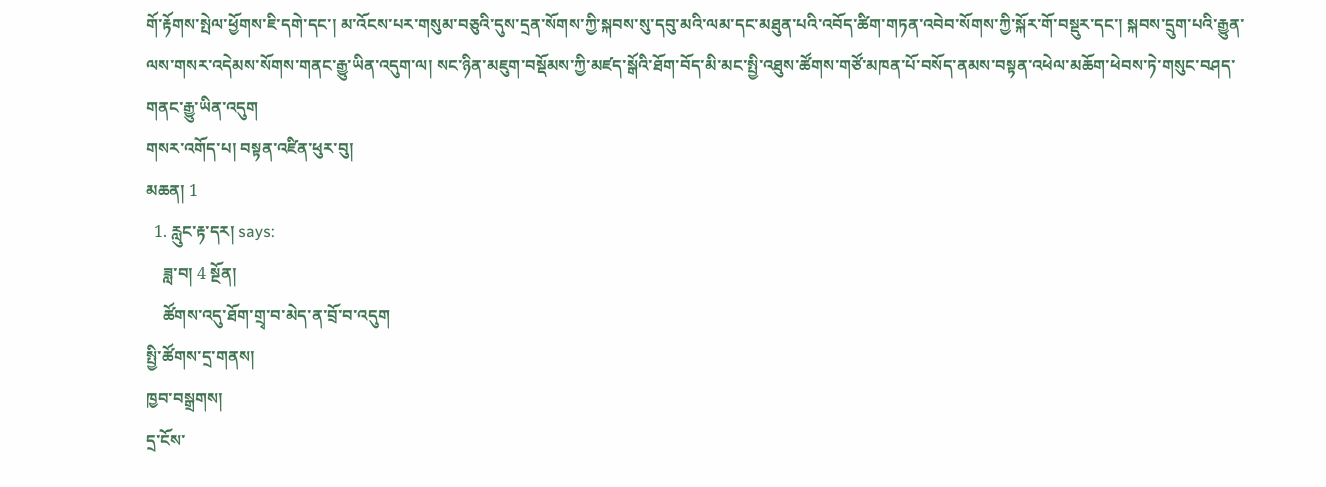གོ་རྟོགས་སྤེལ་ཕྱོགས་ཇི་དགེ་དང་། མ་འོངས་པར་གསུམ་བཅུའི་དུས་དྲན་སོགས་ཀྱི་སྐབས་སུ་དབུ་མའི་ལམ་དང་མཐུན་པའི་འབོད་ཚིག་གཏན་འབེབ་སོགས་ཀྱི་སྐོར་གོ་བསྡུར་དང་། སྐབས་དྲུག་པའི་རྒྱུན་ལས་གསར་འདེམས་སོགས་གནང་རྒྱུ་ཡིན་འདུག་ལ། སང་ཉིན་མཇུག་བསྡོམས་ཀྱི་མཛད་སྒོའི་ཐོག་བོད་མི་མང་སྤྱི་འཐུས་ཚོགས་གཙོ་མཁན་པོ་བསོད་ནམས་བསྟན་འཕེལ་མཆོག་ཕེབས་ཏེ་གསུང་བཤད་གནང་རྒྱུ་ཡིན་འདུག
གསར་འགོད་པ། བསྟན་འཛིན་ཕུར་བུ།
མཆན། 1
  1. རླུང་རྟ་དར། says:
    ཟླ་བ། 4 སྔོན།
    ཚོགས་འདུ་ཐོག་གྲྭ་བ་མེད་ན་བྲོ་བ་འདུག
སྤྱི་ཚོགས་དྲ་གནས།
ཁྱབ་བསྒྲགས།
དྲ་ངོས་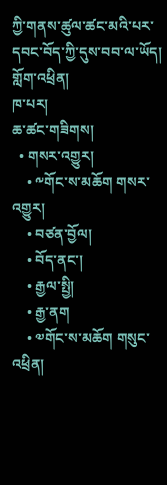ཀྱི་གནས་ཚུལ་ཚང་མའི་པར་དབང་བོད་ཀྱི་དུས་བབ་ལ་ཡོད།
གློག་འཕྲིན།
ཁ་པར།
ཆ་ཚང་གཟིགས།
  • གསར་འགྱུར།
    • ༸གོང་ས་མཆོག གསར་འགྱུར།
    • བཙན་བྱོལ།
    • བོད་ནང་།
    • རྒྱལ་སྤྱི།
    • རྒྱ་ནག
    • ༧གོང་ས་མཆོག གསུང་འཕྲིན།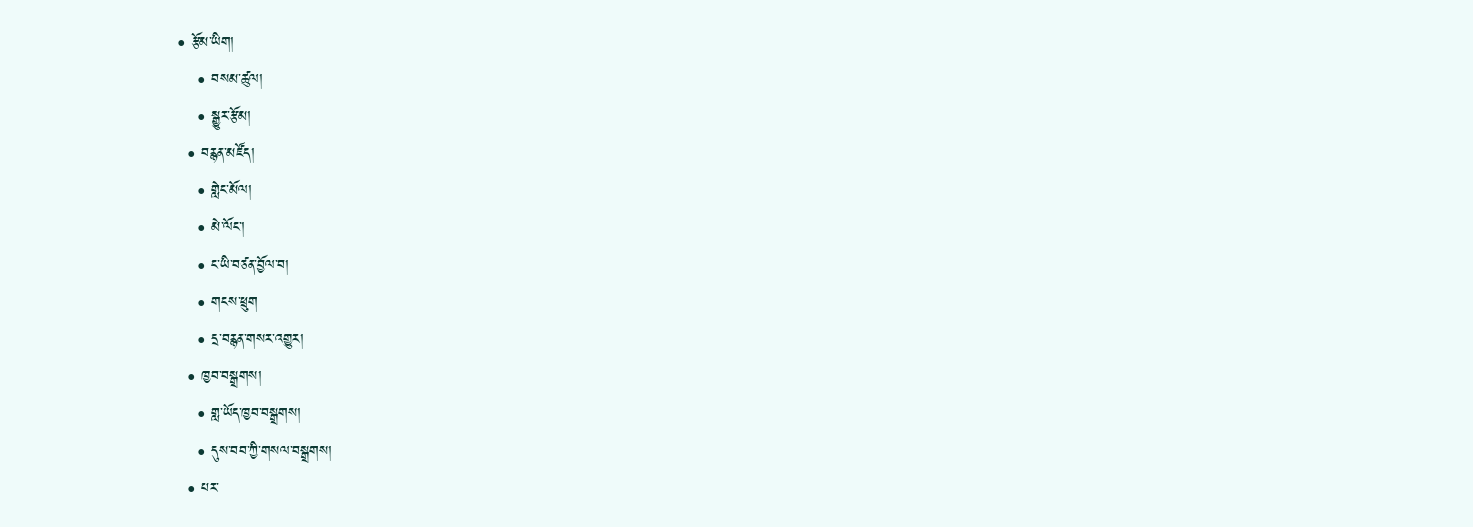• རྩོམ་ཡིག།
    • བསམ་ཚུལ།
    • སྒྱུར་རྩོམ།
  • བརྙན་མཛོད།
    • གླེང་མོལ།
    • མེ་ལོང་།
    • ང་ཡི་བཙན་བྱོལ་བ།
    • གངས་ཕྲུག
    • དྲ་བརྙན་གསར་འགྱུར།
  • ཁྱབ་བསྒྲགས།
    • གླ་ཡོད་ཁྱབ་བསྒྲགས།
    • དུས་བབ་ཀྱི་གསལ་བསྒྲགས།
  • པར་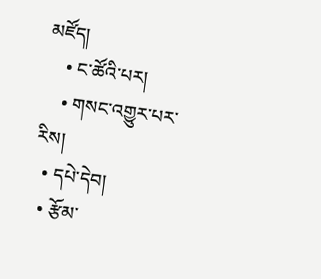མཛོད།
    • ང་ཚོའི་པར།
    • གསང་འགྱུར་པར་རིས།
  • དཔེ་དེབ།
  • རྩོམ་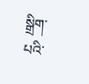སྒྲིག་པའི་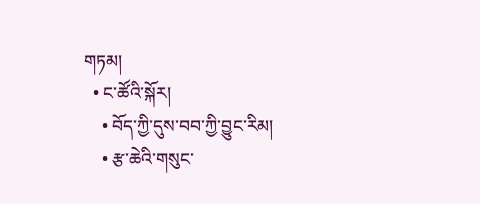གཏམ།
  • ང་ཚོའི་སྐོར།
    • བོད་ཀྱི་དུས་བབ་ཀྱི་བྱུང་རིམ།
    • རྩ་ཆེའི་གསུང་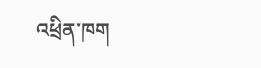འཕྲིན་ཁག